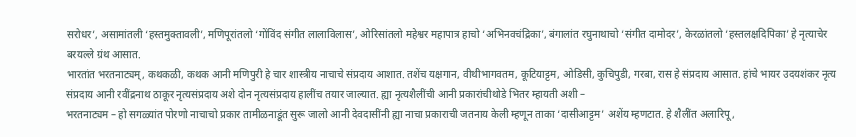सरोधर’, असामांतली ‘हस्तमुक्तावली’, मणिपूरांतलो ‘गोंविंद संगीत लालाविलास’, ओरिसांतलो महेश्वर महापात्र हाचो ‘अभिनवचंद्रिका’, बंगालांत रघुनाथाचो ‘संगीत दामोदर’, केरळांतलो ‘हस्तलक्षदिपिका’ हे नृत्याचेर बरयल्ले ग्रंथ आसात.
भारतांत भरतनाट्यम्, कथकळी, कथक आनी मणिपुरी हे चार शास्त्रीय नाचाचे संप्रदाय आशात. तशेंच यक्षगान, वीथीभागवतम, कूटियाट्टम, ओडिसी, कुचिपुडी, गरबा, रास हे संप्रदाय आसात. हांचे भायर उदयशंकर नृत्य संप्रदाय आनी रवींद्रनाथ ठाकूर नृत्यसंप्रदाय अशे दोन नृत्यसंप्रदाय हालींच तयार जाल्यात. ह्या नृत्यशैलींची आनी प्रकारांचीथोडे भितर म्हायती अशी –
भरतनाट्यम – हो सगळ्यांत पोरणो नाचाचो प्रकार तामीळनाडूंत सुरू जालो आनी देवदासींनी ह्या नाचा प्रकाराची जतनाय केली म्हणून ताका ‘दासीआट्टम’ अशेंय म्हणटात. हे शैलींत अलारिपू,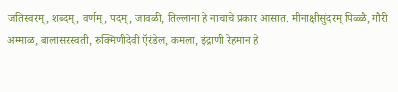जतिस्वरम्, शब्दम्, वर्णम्, पदम्, जावळी, तिल्लाना हे नाचाचे प्रकार आसात. मीनाक्षीसुंदरम् पिळ्ळै, गौरी अम्माळ, बालासरस्वती, रुक्मिणीदेवी ऍरंडेल, कमला, इंद्राणी रेहमान हे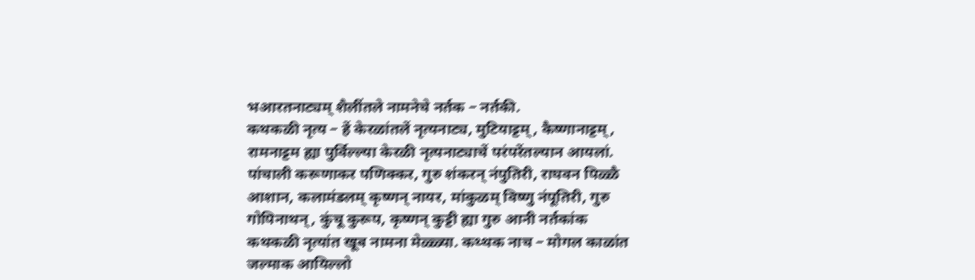भआरतनाट्यम् शैलींतले नामनेचे नर्तक – नर्तकी.
कथकळी नृत्य – हें केरळांतलें नृत्यनाट्य, मुटियाट्टम्, कैष्णानाट्टम्, रामनाट्टम ह्या पुर्विल्ल्या केरळी नृत्यनाट्याचें परंपरेंतल्यान आयलां. पांचाली करूणाकर पणिक्कर, गुरु शंकरन् नंपुतिरी, राघवन पिळ्ळै आशान, कलामंडलम् कृष्णन् नायर, मांकुळम् विष्णु नंपूतिरी, गुरु गोपिनाथन्, कुंचू कुरूप, कृष्णन् कुट्टी ह्या गुरु आनी नर्तकांक कथकळी नृत्यांत खूब नामना मेळ्ळ्या. कथ्थक नाच – मोगल काळांत जल्माक आयिल्लो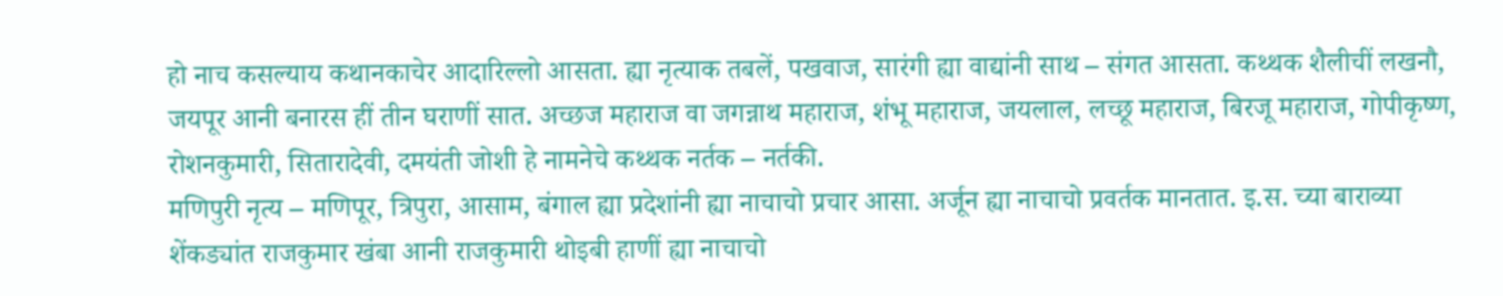हो नाच कसल्याय कथानकाचेर आदारिल्लो आसता. ह्या नृत्याक तबलें, पखवाज, सारंगी ह्या वाद्यांनी साथ – संगत आसता. कथ्थक शैलीचीं लखनौ, जयपूर आनी बनारस हीं तीन घराणीं सात. अच्छज महाराज वा जगन्नाथ महाराज, शंभू महाराज, जयलाल, लच्छू महाराज, बिरजू महाराज, गोपीकृष्ण, रोशनकुमारी, सितारादेवी, दमयंती जोशी हे नामनेचे कथ्थक नर्तक – नर्तकी.
मणिपुरी नृत्य – मणिपूर, त्रिपुरा, आसाम, बंगाल ह्या प्रदेशांनी ह्या नाचाचो प्रचार आसा. अर्जून ह्या नाचाचो प्रवर्तक मानतात. इ.स. च्या बाराव्या शेंकड्यांत राजकुमार खंबा आनी राजकुमारी थोइबी हाणीं ह्या नाचाचो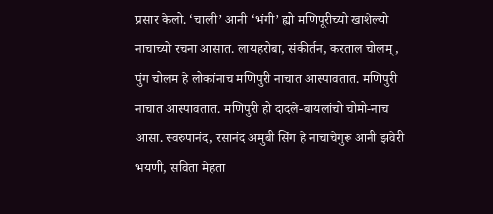प्रसार केलो. ‘चाली’ आनी ‘भंगी’ ह्यो मणिपूरीच्यो खाशेल्यो नाचाच्यो रचना आसात. लायहरोबा, संकीर्तन, करताल चोलम्, पुंग चोलम हे लोकांनाच मणिपुरी नाचात आस्पावतात. मणिपुरी नाचात आस्पावतात. मणिपुरी हो दादले-बायलांचो चोमो-नाच आसा. स्वरुपानंद, रसानंद अमुबी सिंग हे नाचाचेगुरू आनी झवेरी भयणी, सविता मेहता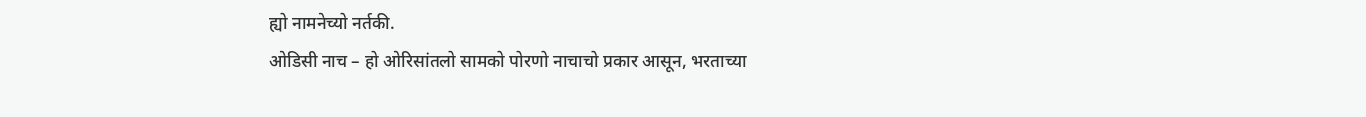ह्यो नामनेच्यो नर्तकी.
ओडिसी नाच – हो ओरिसांतलो सामको पोरणो नाचाचो प्रकार आसून, भरताच्या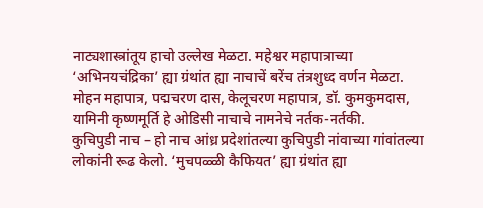नाट्यशास्त्रांतूय हाचो उल्लेख मेळटा. महेश्वर महापात्राच्या ‘अभिनयचंद्रिका’ ह्या ग्रंथांत ह्या नाचाचें बरेंच तंत्रशुध्द वर्णन मेळटा. मोहन महापात्र, पद्मचरण दास, केलूचरण महापात्र, डॉ. कुमकुमदास, यामिनी कृष्णमूर्ति हे ओडिसी नाचाचे नामनेचे नर्तक-नर्तकी.
कुचिपुडी नाच – हो नाच आंध्र प्रदेशांतल्या कुचिपुडी नांवाच्या गांवांतल्या लोकांनी रूढ केलो. ‘मुचपळ्ळी कैफियत’ ह्या ग्रंथांत ह्या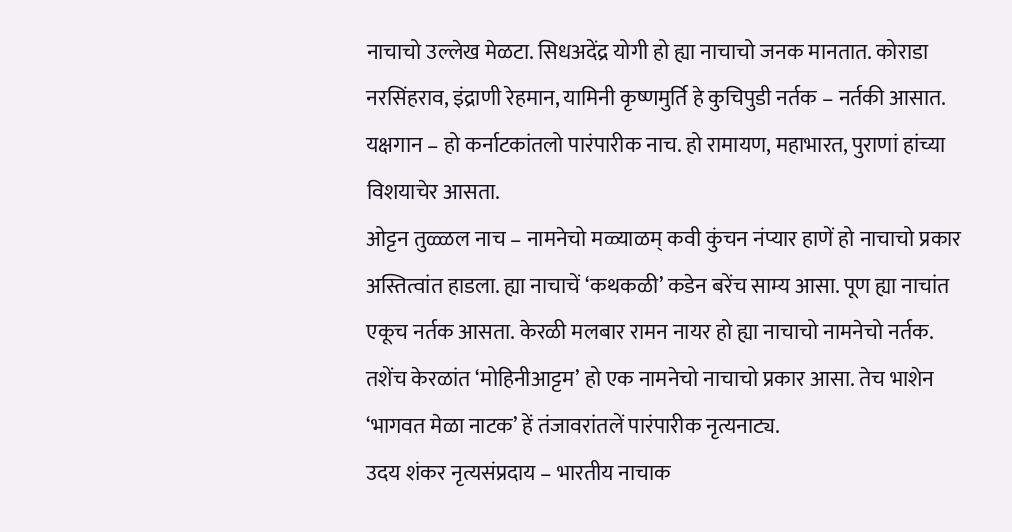नाचाचो उल्लेख मेळटा. सिधअदेंद्र योगी हो ह्या नाचाचो जनक मानतात. कोराडा नरसिंहराव, इंद्राणी रेहमान, यामिनी कृष्णमुर्ति हे कुचिपुडी नर्तक – नर्तकी आसात.
यक्षगान – हो कर्नाटकांतलो पारंपारीक नाच. हो रामायण, महाभारत, पुराणां हांच्या विशयाचेर आसता.
ओट्टन तुळ्ळल नाच – नामनेचो मळ्याळम् कवी कुंचन नंप्यार हाणें हो नाचाचो प्रकार अस्तित्वांत हाडला. ह्या नाचाचें ‘कथकळी’ कडेन बरेंच साम्य आसा. पूण ह्या नाचांत एकूच नर्तक आसता. केरळी मलबार रामन नायर हो ह्या नाचाचो नामनेचो नर्तक. तशेंच केरळांत ‘मोहिनीआट्टम’ हो एक नामनेचो नाचाचो प्रकार आसा. तेच भाशेन ‘भागवत मेळा नाटक’ हें तंजावरांतलें पारंपारीक नृत्यनाट्य.
उदय शंकर नृत्यसंप्रदाय – भारतीय नाचाक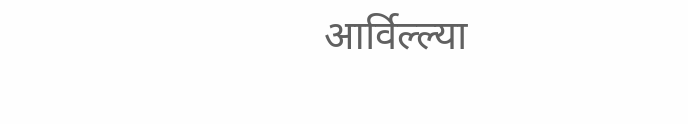आर्विल्ल्या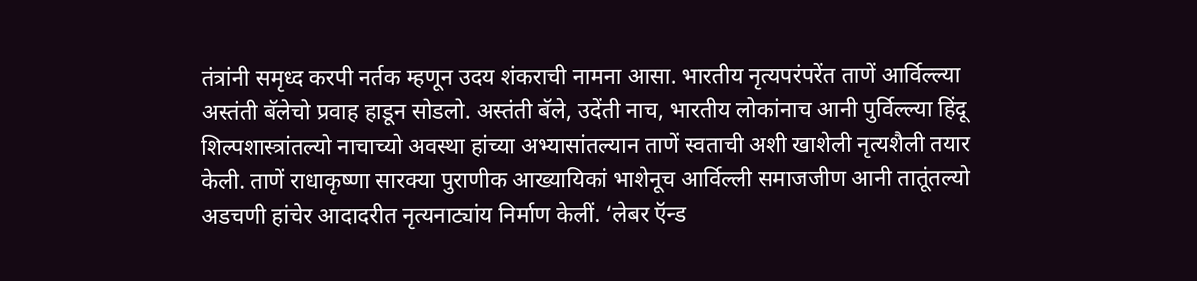तंत्रांनी समृध्द करपी नर्तक म्हणून उदय शंकराची नामना आसा. भारतीय नृत्यपरंपरेंत ताणें आर्विल्ल्या अस्तंती बॅलेचो प्रवाह हाडून सोडलो. अस्तंती बॅले, उदेंती नाच, भारतीय लोकांनाच आनी पुर्विल्ल्या हिंदू शिल्पशास्त्रांतल्यो नाचाच्यो अवस्था हांच्या अभ्यासांतल्यान ताणें स्वताची अशी खाशेली नृत्यशैली तयार केली. ताणें राधाकृष्णा सारक्या पुराणीक आख्यायिकां भाशेनूच आर्विल्ली समाजजीण आनी तातूंतल्यो अडचणी हांचेर आदादरीत नृत्यनाट्यांय निर्माण केलीं. ‘लेबर ऍन्ड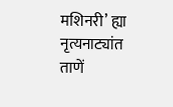मशिनरी’ ह्या नृत्यनाट्यांत ताणें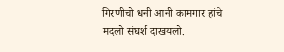गिरणीचो धनी आनी कामगार हांचे मदलो संघर्श दाखयलो.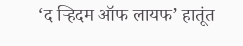‘द ऱ्हिदम ऑफ लायफ’ हातूंत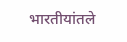भारतीयांतले